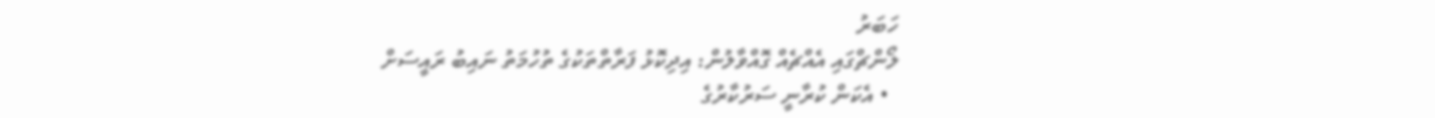ހަބަރު
ލޯންޗްގައި އެއްޗެއް ގޮއްވާލުން: އިދިކޮޅު ފަރާތްތަކުގެ ތުހުމަތު ނައިބު ރައީސަށް
  • އެކަން ކުރާނީ ސަރުކާރުގެ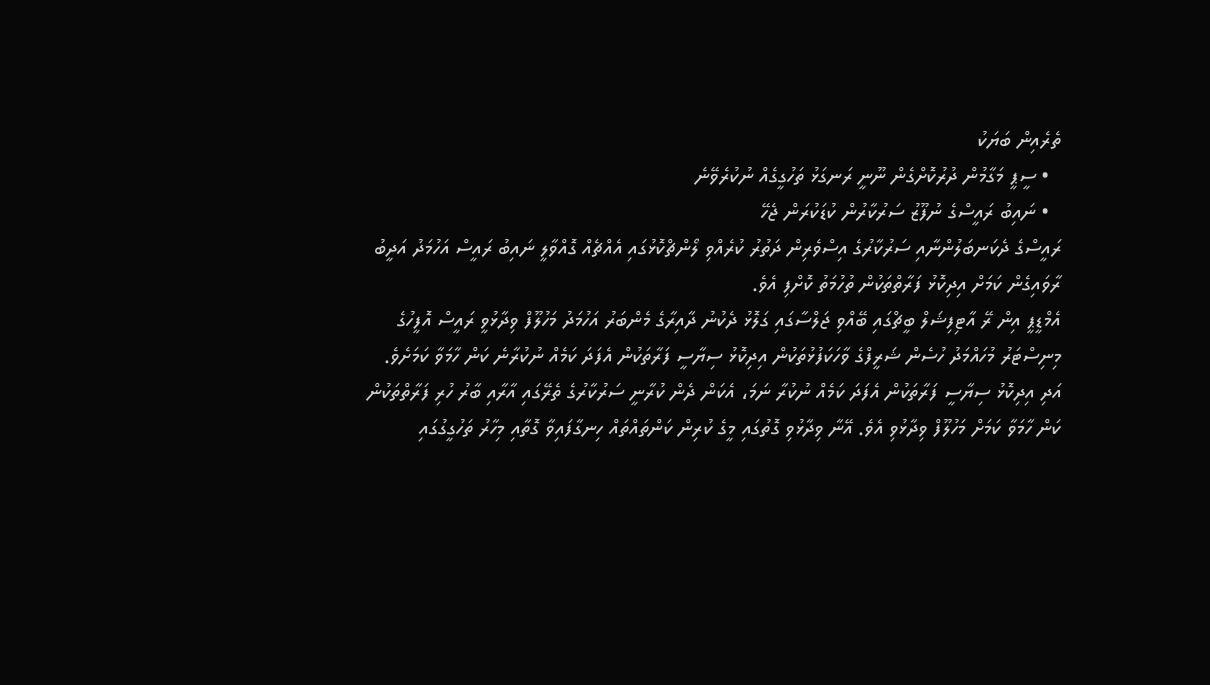ތެރެއިން ބަޔަކު
  • ސީޕީ މަގާމުން ދުރުކޮށްގެން ނޫނީ ރަނގަޅު ތަހުގީގެއް ނުކުރެވޭނެ
  • ނައިބު ރައީސްގެ ނުފޫޒު ސަރުކާރުން ކުޑަކުރަން ޖެހޭ
ރައީސްގެ ދެކަނބަލުންނާއި ސަރުކާރުގެ އިސްވެރިން ދަތުރު ކުރެއްވި ލޯންޗްކޮޅުގައި އެއްޗެއް ގޮއްވާލީ ނައިބު ރައީސް އަހުމަދު އަދީބު ރާވައިގެން ކަމަށް އިދިކޮޅު ފަރާތްތަކުން ތުހުމަތު ކޮށްފި އެވެ.
އެމްޑީޕީ އިން ރޭ އާޓިފިޝަލް ބީޗްގައި ބޭއްވި ޖަލްސާގައި ގަލޮޅު ދެކުނު ދާއިރާގެ މެންބަރު އަހުމަދު މަހުލޫފް ވިދާޅުވީ ރައީސް އޮފީހުގެ މިނިސްޓަރު މުހައްމަދު ހުސެން ޝަރީފްގެ ވާހަކަފުޅުތަކުން އިދިކޮޅު ސިޔާސީ ފަރާތަކުން އެފަދަ ކަމެއް ނުކުރާނެ ކަން ހާމަވާ ކަމަށެވެ. އަދި އިދިކޮޅު ސިޔާސީ ފަރާތަކުން އެފަދަ ކަމެއް ނުކުރާ ނަމަ، އެކަން ދެން ކުރާނީ ސަރުކާރުގެ ތެރޭގައި އާރާއި ބާރު ހުރި ފަރާތްތަކުން ކަން ހާމަވާ ކަމަށް މަހުލޫފް ވިދާޅުވި އެވެ. އޭނާ ވިދާޅުވި ގޮތުގައި މީގެ ކުރިން ކަންތައްތައް ހިނގާފައިވާ ގޮތާއި މިހާރު ތަހުގީގުގައި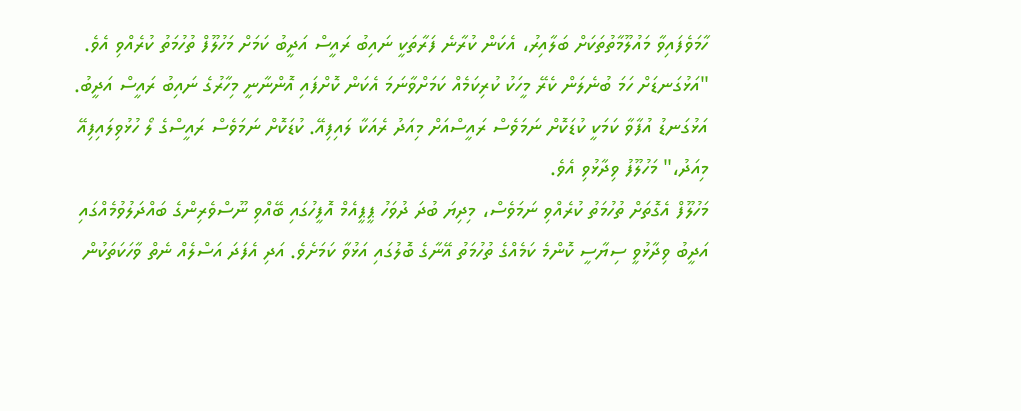ހާމަވެފައިވާ މައުލޫމާތުތަކަށް ބަލާއިރު، އެކަން ކުރާނެ ފަރާތަކީ ނައިބު ރައީސް އަދީބު ކަމަށް މަހުލޫފް ތުހުމަތު ކުރެއްވި އެވެ.
"އަޅުގަނޑަށް ހަމަ ބުނެލަން ކެރޭ މީހަކު ކުރިކަމެއް ކަމަށްވާނަމަ އެކަން ކޮށްފައި އޮންނާނީ މިހާރުގެ ނައިބު ރައީސް އަދީބު. އަޅުގަނޑު އުފާވާ ކަމަކީ ކުޑަކޮށް ނަމަވެސް ރައީސްއަށް މިއަދު ރެއަކާ ލައިފިއޭ. ކުޑަކޮށް ނަމަވެސް ރައީސްގެ ލޯ ހުޅުވިލައިފިއޭ މިއަދު،" މަހުލޫފު ވިދާޅުވި އެވެ.
މަހުލޫފް އެގޮތަށް ތުހުމަތު ކުރެއްވި ނަމަވެސް، މިދިޔަ ބުދަ ދުވަހު ޕީޕީއެމް އޮފީހުގައި ބޭއްވި ނޫސްވެރިންގެ ބައްދަލުވުމެއްގައި އަދީބު ވިދާޅުވީ ސިޔާސީ ކޮންމެ ކަމެއްގެ ތުހުމަތު އޭނާގެ ބޮލުގައި އަޅުވާ ކަމަށެވެ. އަދި އެފަދަ އަސްލެއް ނެތް ވާހަކަތަކުން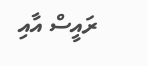ރައީސް އާއި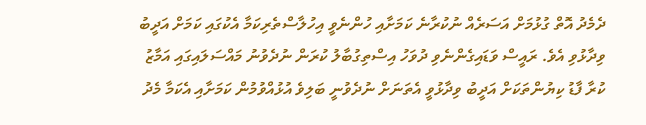ދެމެދު އޮތް ގުޅުމަށް އަސަރެއް ނުކުރާނެ ކަމަށާއި ހުންނެވީ އިހުލާސްތެރިކަމާ އެކުގައި ކަމަށް އަދީބު ވިދާޅުވި އެވެ. ރައީސް ވަޑައިގެންނެވި ދުވަހު އިސްތިގުބާލު ކުރަން ނުދެވުނު މައްސަލައިގައި އަމާޒު ކުރާ ފާޑު ކިޔުންތަކަށް އަދީބު ވިދާޅުވީ އެތަނަށް ނުދެވުނީ ބަލިވެ އުޅުއްވުމުން ކަމަށާއި އެކަމާ މެދު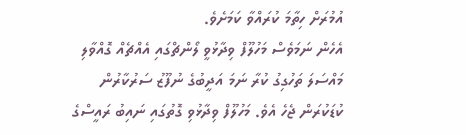އުމުރަށް ހިތާމަ ކުރައްވާ ކަމަށެވެ.
އެހެން ނަމަވެސް މަހުލޫފް ވިދާޅުވީ ލޯންޗްގައި އެއްޗެއް ގޮއްވާލި މައްސަލަ ތަހުގިގު ކުރާ ނަމަ އަދީބުގެ ނުފޫޒު ސަރުކާރުން ކުޑަކުރަން ޖެހެ އެވެ. މަހުލޫފް ވިދާޅުވި ގޮތުގައި ނައިބު ރައީސްގެ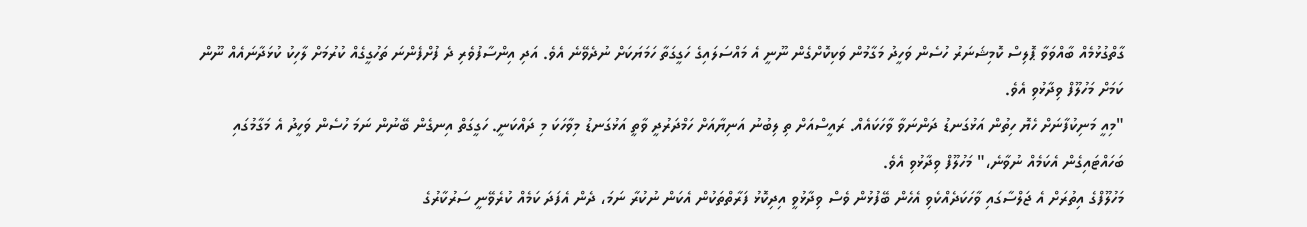ގާތްގުޅުމެއް ބާއްވަވާ ޕޮލިސް ކޮމިޝަނަރު ހުސެން ވަހީދު މަގާމުން ވަކިކޮށްގެން ނޫނީ އެ މައްސަލައިގެ ހަގީގަތާ ހަމަޔަކަށް ނުދެވޭނެ އެވެ. އަދި އިންސާފުވެރި ދެ ފުށްފެންނަ ތަހުގީގެއް ކުރުމަށް ލާހިކު ކުޅަދާނައެއް ނޫން ކަމަށް މަހުލޫފް ވިދާޅުވި އެވެ.
"މިއީ މަނިކުފާނަށް ހެޔޮ ހިތުން އަޅުގަނޑު ދަންނަވާ ވާހަކައެއް. ރައީސްއަށް ތި ލިބުނު އަނިޔާއަށް ހަމްދަރުދީ ވާތީ އަޅުގަނޑު މިވާހަކަ މި ދައްކަނީ. ހަގީގަތް އިނގެން ބޭނުން ނަމަ ހުސެން ވަހީދު އެ މަގާމުގައި ބަހައްޓައިގެން އެކަމެއް ނުވާނެ،" މަހުލޫފް ވިދާޅުވި އެވެ.
މަހުލޫފްގެ އިތުރަށް އެ ޖަލްސާގައި ވާހަކަދެއްކެވި އެހެން ބޭފުޅުން ވެސް ވިދާޅުވީ އިދިކޮޅު ފަރާތްތަކުން އެކަން ނުކުރާ ނަމަ، ދެން އެފަދަ ކަމެއް ކުރެވޭނީ ސަރުކާރުގެ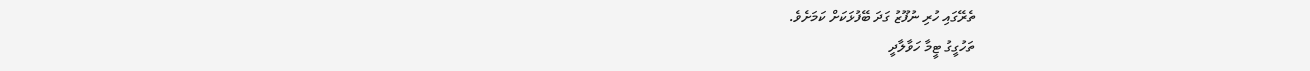ތެރޭގައި ހުރި ނުފޫޒު ގަދަ ބޭފުޅަކަށް ކަމަށެވެ.
ތަހުގީގު ޓީމާ ހަވާލާދީ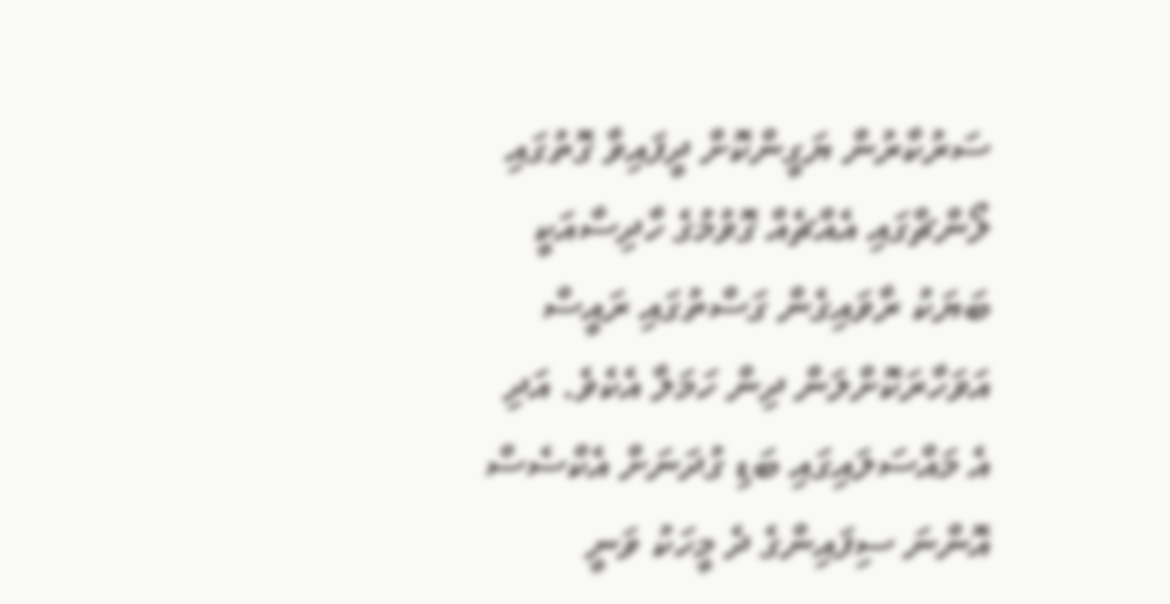ސަރުކާރުން ޔަގީންކޮށް ދީފައިވާ ގޮތުގައި ލޯންޗްގައި އެއްޗެއް ގޮވުމުގެ ހާދިސާއަކީ ބަޔަކު ރާވައިގެން ގަސްތުގައި ރައީސް އަވަހާރަކޮށްލަން ދިން ހަމަލާ އެކެވެ. އަދި އެ މައްސަލައިގައި ބަޑި ގުދަނަށް އެކްސެސް އޮންނަ ސިފައިންގެ ދެ މީހަކު ވަނީ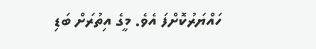ހައްޔަރުކޮށްފަ އެވެ. މީގެ އިތުރަށް ބަޑި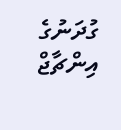ގުދަނުގެ އިންޗާޖް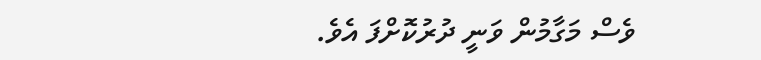ވެސް މަގާމުން ވަނީ ދުރުކޮށްފަ އެވެ.